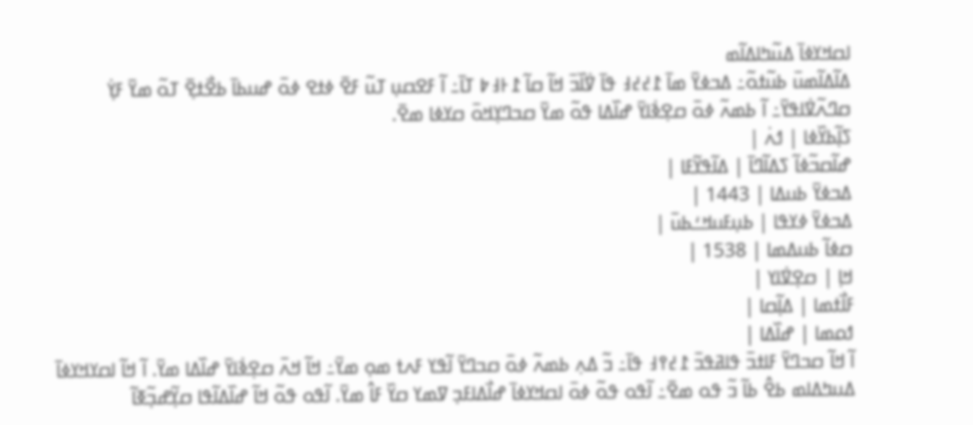ߊߛߞߌߦߊ߫ ߡߎ߬ߤߊߡߊ߬ߘ
ߡߊ߬ߡߊ߬ߘߎ߫ ߕߎ߬ߙߋ߬߸ ߡߏߦߌ߫ ߘߊ߫ ߁߄߄߃ ߟߊ߫ ߜ߭ߊ߰ߏ߫ ߞߊ߬ ߛߊ߬ ߁߅߃߈ ߠߊ߫߸ ߊ߬ ߓߐߛߎ߲ ߠߎ߬ ߓߐ߫ ߦߙߐ ߦߋ߫ ߝߎߕߊ߫ ߕߐ߯ߙߐ߲߫ ߠߋ߬ ߘߌ߫ ߓߌ߲߭ ߛߣߍ߬ߜ߭ߊߟߌ߫߸ ߊ߬ ߕߘߍ߬ ߦߋ߫ ߛߐ߲ߢ߭ߊߌ߫ ߝߊ߰ߡߊ ߟߋ߬ ߘߌ߫ ߛߏߣߌ߲ߞߋ߫ ߛߌߦߊ ߘߐ߫.
ߖߊ߲߬ߕߌ߰ߦߊ | ߗߍ߭ |
ߝߊ߬ߛߏ߬ߦߊ߬ ߖߡߊ߬ߣߊ߫ | ߡߊ߬ߟߌ߬ߓߊ |
ߡߏߦߌ߫ ߕߎߡߊ | 1443 |
ߡߏߦߌ߫ ߦߌߟߊ | ߕߎ߲ߓߎߞߑߕߎ߫ |
ߛߦߊ߬ ߕߎߡߘߊ | 1538 |
ߞߊ߲ | ߛߐ߲ߜ߭ߊߌ |
ߓߊ߯ߙߘߊ | ߡߊ߲߬ߛߊ |
ߗߋߘߊ | ߝߊ߰ߡߊ |
ߊ߬ ߞߊ߬ ߛߏߣߌ߫ ߓߊߙߏ߫ ߟߊߥߟߏ߫ ߁߄߉߃ ߟߊ߫߸ ߏ߬ ߡߍ߲ ߕߘߍ߬ ߦߋ߫ ߛߏߣߌ߫ ߊ߬ߟߌ ߓߍߙ ߘߋ߲ ߘߌ߫߸ ߞߊ߬ ߞߍ߫ ߛߐ߲ߢ߭ߊߌ߫ ߝߊ߰ߡߊ ߘߌ߫. ߊ߬ ߞߊ߬ ߊߛߌߞߌߦߊ߫ ߡߎߤߡߊߘ ߕߐ߮ ߕߊ߬ ߏ߬ ߟߋ ߘߐ߫߸ ߊ߬ߟߋ ߟߋ߬ ߦߋ߫ ߊߛߞߌߦߊ߫ ߝߊ߯ߡߊߓߏ߲ ߜߘߌ ߛߌ߰ ߓߊ߮ ߘߌ߫. ߊ߬ߟߋ ߟߋ߬ ߞߊ߬ ߝߊ߰ߡߊ߬ߟߊ ߛߌ߲߬ߝߏ߲߬ߧߊ߬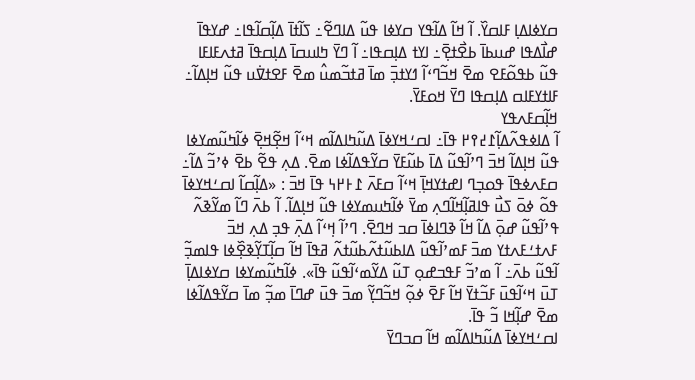ߛߌߦߊߡߊ߲ ߓߊߛߌ߰. ߊ߬ ߞߊ߬ ߡߊ߬ߟߌ ߛߌߦߊ ߟߎ߬ ߡߊߣߐ߬߸ ߖߊ߬ߙߊ߫ ߡߊ߲߬ߛߊ߬ߟߊ߸ ߝߌߟߊ߫ ߝߊ߯ߡߟߊ ߝߎߕߊ߫ ߕߐ߯ߙߐ߲߫߸ ߊߌߙ ߡߊ߲ߛߟߊ߸ ߊ߬ ߣߌ߫ ߤߊߎߛߊ߫ ߡߊ߲ߛߟߊ߫ ߥߙߍߓߊߓߊ ߟߎ߬ ߕߟߋ߬ߓߐ ߘߐ߫ ߞߏ߬ߣߵߊ߬ ߗߌߙߏ߲߫ ߘߊ߫ ߥߙߏ߬ߘߎ߮ ߘߐ߫ ߓߐߙߜ߭ߎ ߟߎ߬ ߞߊ߲ߡߊ߬߸ ߓߊߙߌߓߊߛ ߡߊ߲ߛߟߊ ߣߌ߫ ߞߋߓߌ߫.
ߞߊ߲߬ߛߓߍߟߌ
ߊ߬ ߡߊߦߟߍ߬ߡߊ߲߬߁߄߉߂ ߟߊ߫߸ ߊߛߑߞߌߦߊ߫ ߡߎ߬ߤߊߡߊ߬ߘ ߞߵߊ߬ ߞߐ߲߬ߞߐ߲߫ ߦߊ߬ߤߎ߬ߘߌߦߊ ߟߎ߬ ߞߊ߲ߡߊ߬ ߞߏ߫ ߣߴߊ߬ߟߎ߬ ߡߊ߫ ߕߎ߬ߓߌ߫ ߛߌ߬ߟߡߊ߬ߦߊ ߘߐ߫. ߡߍ߲ ߟߐ߬ ߕߐ߫ ߦߴߏ߬ ߡߊ߬߸ ߛߓߍߦߟߊ߫ ߟߋߏ߲ߣ ߊߝߙߌߞߊ߲߫ ߞߵߊ߬ ߛߓߍ߫ ߁߅߂߆ ߟߊ߫ ߞߏ߫ : «ߡߊ߲߬ߛߊ߬ ߊߛߑߞߌߦߊ߫ ߟߋ߬ ߦߋ߫ ߖߎ߯ ߟߊߥߊ߲߬ߞߊ߬ߣߍ߲ ߘߌ߫ ߦߊ߬ߤߎߘߌߦߊ ߟߎ߬ ߞߊ߲ߡߊ߬. ߊ߬ ߕߍ߫ ߣߊ߬ ߘߌ߬ߢߍ߬ ߟߴߊ߬ߟߎ߬ ߝߋ߲߫ ߡߊ߬ ߞߊ߬ ߢߣߊߦߊ߫ ߛߏ ߞߣߐ߫. ߣߴߊ߬ ߞ߲ߵߊ߬ ߡߍ߲߫ ߟߏ߲ ߡߍ߲ ߞߏ߫ ߓߍߙߑߓߍߙߌ ߘߏ߫ ߓߘߴߊ߬ߟߎ߬ ߡߊߕߎ߬ߙߍ߬ߕߎ߬ߙߍ߬ ߥߟߊ߫ ߞߊ߬ ߛߊ߲߬ߠߌ߲߬ߢߐ߲߰ߦߊ ߟߊߘߏ߲߬ ߊ߬ߟߎ߬ ߕߍ߫߸ ߊ߬ ߘߴߏ߬ ߓߟߏߝߋ߲ ߠߎ߬ ߡߌ߬ߘߵߊ߬ߟߎ߬ ߟߊ߫». ߦߊ߬ߤߎ߬ߘߌߦߊ ߛߌߦߊߡߊ߲߫ ߠߎ߫ ߞߵߊ߬ߟߎ߫ ߓߏ߬ߙߌ߫ ߞߊ߬ ߓߐ߫ ߦߋ߲߬ ߞߏ߬ߣߌ߲߬ ߘߏ߫ ߟߎ߫ ߝߣߊ߫ ߘߏ߲߬ ߘߊ߫ ߛߌ߬ߟߡߊ߬ߦߊ ߘߐ߫ ߝߊ߲߬ߞߊ ߏ߬ ߟߊ߫.
ߊߛߑߞߌߦߊ߫ ߡߎ߬ߤߊߡߊ߬ߘ ߞߊ߬ ߛߏߣߌ߫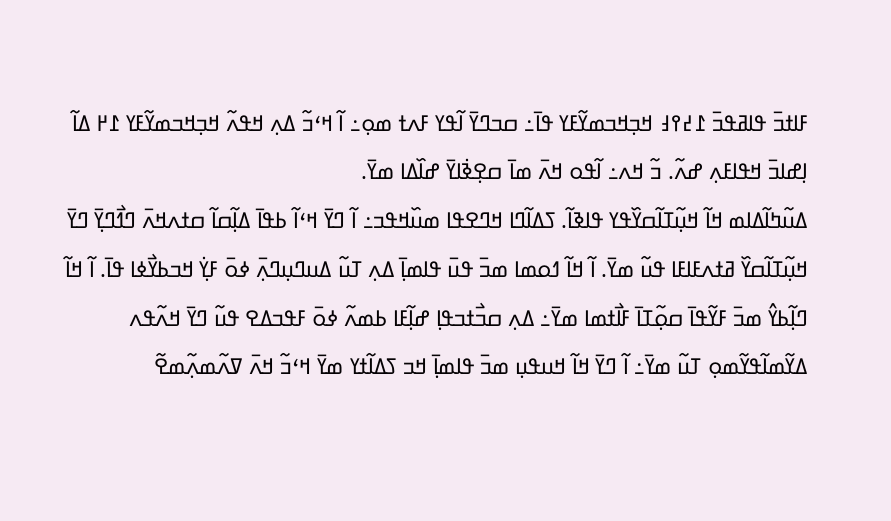ߓߊߙߏ߫ ߟߊߥߟߏ߫ ߁߄߉߃ ߞߏ߲ߞߏߘߌ߬ߓߌ ߟߊ߫߸ ߛߏߣߌ߫ ߊ߬ߟߌ ߓߍߙ ߘߋ߲߸ ߊ߬ ߞߵߏ߬ ߡߍ߲ ߞߟߍ߬ ߞߏ߲ߞߏߘߌ߬ߓߌ ߁߂ ߡߊ߬ ߊ߲ߝߊߏ߫ ߞߟߊߓߍ߲ ߝߍ߬. ߏ߬ ߞߍ߸ ߊ߬ߟߋ ߞߍ߫ ߘߊ߫ ߛߐ߲ߢ߭ߊߌ߫ ߝߊ߰ߡߊ ߘߌ߫.
ߡߎ߬ߤߊ߬ߡߊߘ ߞߊ߬ ߞߎ߲߬ߠߊ߬ߛߌ߰ߟߌ ߟߊߢߊ߬. ߖߡߊ߬ߣߊ ߞߣߐߟߊ ߘߎ߰ߞߟߏ߸ ߊ߬ ߣߌ߫ ߞߵߊ߬ ߕߟߊ߫ ߡߊ߲߬ߛߊ߬ ߛߙߍߞߍ߫ ߣߗ߯ߣߌ߲߫ ߣߌ߫ ߞߎ߲߬ߠߊ߬ߛߌ߰ ߥߙߍߓߊߓߊ ߟߎ߬ ߘߌ߫. ߊ߬ ߞߊ߬ ߗߋߘߊ ߘߏ߫ ߟߎ߫ ߟߊߘߊ߲߫ ߡߍ߲ ߠߎ߬ ߡߎߣߎ߲ߣߍ߲߫ ߦߋ߫ ߓߌ߲߭ ߞߏߕߌ߯ߦߊ ߟߊ߫. ߊ߬ ߞߊ߬ ߣߊ߲߬ߕߌ߮ ߘߏ߫ ߓߌ߬ߟߊ߫ ߛߋ߲߬ߠߊ߫ ߓߊ߯ߙߘߊ ߘߌ߫߸ ߡߍ߲ ߛߏ߯ߙߏߟߊ߲ ߝߊ߲߬ߓߊ ߕߘߍ߬ ߦߋ߫ ߓߟߏߡߐ ߟߎ߬ ߣߌ߫ ߞߍ߬ߟߍ ߡߌ߬ߘߊ߬ߟߌ߬ߘߋ߲ ߠߎ߬ ߘߌ߫߸ ߊ߬ ߣߌ߫ ߞߊ߬ ߞߎߟߎ߲ ߘߏ߫ ߟߊߘߊ߲߫ ߞߏ ߖߡߊ߬ߙߌ ߘߌ߫ ߞߵߏ߬ ߞߍ߫ ߜߍ߬ߘߍ߲߬ߘߐ߬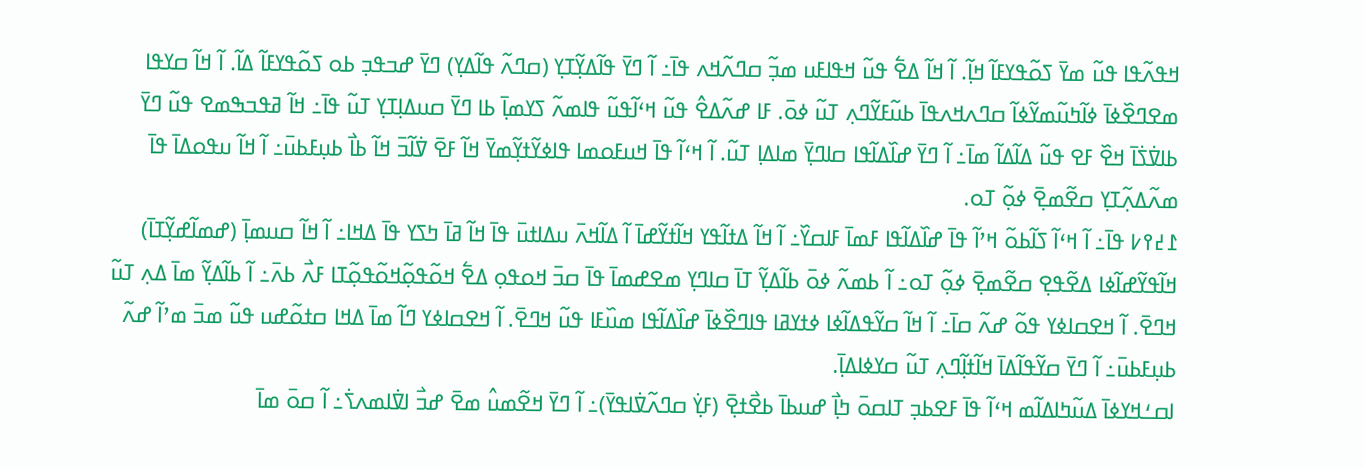ߞߟߍ߬ߟߊ ߟߎ߬ ߘߌ߫ ߖߋ߬ߟߌߓߊ߬ ߞߊ߲߬. ߊ߬ ߞߊ߬ ߡߐ߱ ߟߎ߬ ߞߟߊߓߎ ߘߏ߲߬ ߛߣߍ߬ߞߍ ߟߊ߫߸ ߊ߬ ߣߌ߫ ߟߊ߬ߡߌ߲߬ߠߌ߲ (ߛߣߍ߬ ߟߊ߬ߡߌ߲) ߣߌ߫ ߝߏߟߏ߲ ߕߋ ߖߋ߬ߟߌߓߊ߬ ߡߊ߬. ߊ߬ ߞߊ߬ ߛߌߟߊ ߘߐߣߐ߰ߦߊ߫ ߦߊ߬ߤߎ߬ߘߌ߬ߦߊ߬ ߛߣߍߞߍߟߊ߫ ߕߎ߬ߓߌ߬ߣߍ߲ ߠߎ߬ ߦߋ߫. ߓߊ ߝߍ߬ߡߐ߮ ߟߎ߬ ߞߵߊ߬ߟߎ߬ ߟߊߘߍ߬ ߖߌߘߊ߲߫ ߕߊ ߣߌ߫ ߛߎߡߊ߲ߠߌ߲ ߠߎ߬ ߟߊ߫߸ ߞߊ߬ ߥߟߏߒߘߐ ߟߎ߬ ߣߌ߫ ߕߊߜ߭ߖ߭ߊ߫ ߞߐ߰ ߓߐ ߟߎ߬ ߡߊ߬ߡߊ߬ ߘߊ߫߸ ߊ߬ ߣߌ߫ ߝߊ߰ߡߊ߬ߟߊ ߛߊߣߌ߲߫ ߘߊߡߊ߲ ߠߎ߬. ߊ߬ ߞߵߊ߬ ߟߊ߫ ߞߎߓߋߘߊ ߟߊߦߌ߬ߙߌ߲߬ߘߌ߫ ߞߊ߬ ߓߐ߫ ߜ߭ߊ߬ߏ߫ ߞߊ߬ ߕߊ߯ ߕߎ߲ߓߕߎ߫߸ ߊ߬ ߞߊ߬ ߎߟߋߡߊ߫ ߟߊ߫ ߘߍ߬ߡߍ߲߬ߠߌ߲ ߛߐ߬ߘߐ߲߫ ߦߋ߲߬ ߠߋ.
߁߄߉߇ ߟߊ߫߸ ߊ߬ ߞߵߊ߬ ߖߊ߬ߕߋ߬ ߞߴߊ߬ ߟߊ߫ ߝߊ߰ߡߊ߬ߟߊ ߓߘߊ߫ ߓߊߛߌ߰߸ ߊ߬ ߞߊ߬ ߡߙߊ߬ߟߌ ߞߊ߬ߙߌ߬ߝߊ߫ ߊ߬ ߡߊ߬ߞߍ߫ ߎߡߊߙߎ߫ ߟߊ߫ ߞߊ߬ ߥߊ߫ ߤߖߌ ߟߊ߫ ߡߞߊ߸ ߊ߬ ߞߊ߬ ߛߎߘߊ߲߫ (ߝߘߊ߬ߝߌ߲߬ߠߊ߫) ߞߊ߬ߟߌ߬ߝߊ߬ߦߊ ߡߐ߬ߟߐ߲ ߛߐ߬ߘߐ߲߫ ߦߋ߲߬ ߠߋ߸ ߊ߬ ߕߘߍ߬ ߦߋ߫ ߕߊ߬ߡߌ߲߬ ߠߊ߫ ߛߊߣߌ߲ ߘߐߝߘߊ߫ ߟߊ߫ ߛߏ߫ ߞߋߟߋ߲ ߡߐ߱ ߞߋ߬ߟߋ߲߬ߞߋ߬ߟߋ߲߬ߠߊ ߓߍ߯ ߕߍ߫߸ ߊ߬ ߕߊ߬ߡߌ߲߬ ߘߊ߫ ߡߍ߲ ߠߎ߬ ߞߣߐ߫. ߊ߬ ߞߐߛߊߦߌ ߟߋ߬ ߝߍ߬ ߛߊ߫߸ ߊ߬ ߞߊ߬ ߛߌ߬ߟߡߊ߬ߦߊ ߦߙߌߥߊ ߟߊߣߐ߰ߦߊ߫ ߝߊ߰ߡߊ߬ߟߊ ߘߎ߰ߓߊ ߟߎ߬ ߞߣߐ߫. ߊ߬ ߞߐߛߊߦߌ ߣߊ߬ ߘߊ߫ ߡߞߊ ߛߙߋ߬ߝߎ ߟߎ߬ ߘߏ߫ ߘߴߊ߬ ߝߍ߬ ߕߎ߲ߓߕߎ߫߸ ߊ߬ ߣߌ߫ ߛߌ߬ߟߊ߬ߡߊ߫ ߞߊ߬ߙߊ߲߬ߣߍ߲ ߠߎ߬ ߛߌߦߊߡߊ߲߫.
ߊߛߑߞߌߦߊ߫ ߡߎ߬ߤߊߡߊ߬ߘ ߞߵߊ߬ ߟߊ߫ ߓߐߕߏ߲ ߠߊߛߋ߫ ߤߊ߲߯ ߝߎߕߊ߫ ߕߐ߯ߙߐ߲߫ (ߓߌ߲߭ ߛߣߍ߬ߜ߭ߊߟߌ߫)߸ ߊ߬ ߣߌ߫ ߞߐ߬ߘߎ߮ ߘߐ߫ ߝߏ߯ ߊߜ߭ߊߘߍߖ߭߸ ߊ߬ ߛߋ߫ ߘߊ߫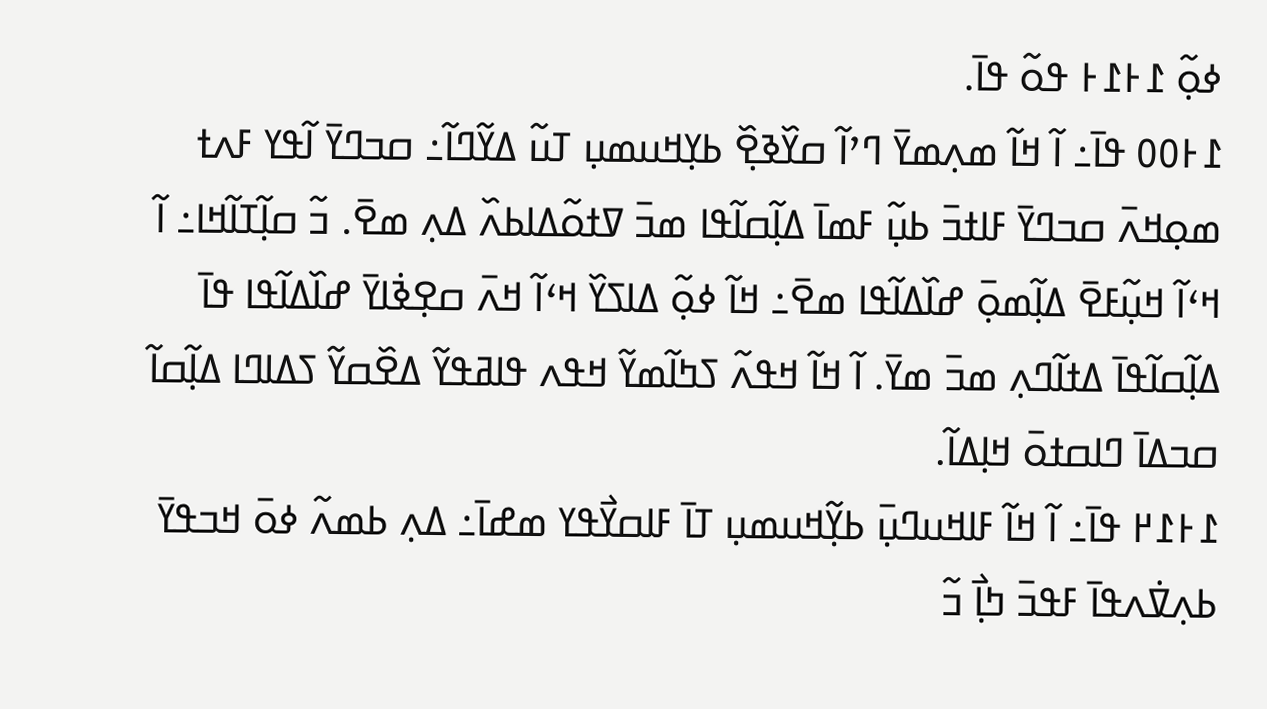ߦߋ߲߬ ߁߅߁߅ ߟߋ߬ ߟߊ߫.
߁߅߀߀ ߟߊ߫߸ ߊ߬ ߞߊ߬ ߘߍ߲ߘߌ߫ ߣߴߊ߬ ߛߌ߰ߢߐ߲߰ ߕߌ߲ߞߎߘߎ߲ ߠߎ߬ ߡߌ߬ߣߊ߬߸ ߛߏߣߌ߫ ߊ߬ߟߌ ߓߍߙ ߘߋ߲ߞߍ߫ ߛߏߣߌ߫ ߓߊߙߏ߫ ߕߎ߲߬ ߓߘߊ߫ ߡߊ߲߬ߛߊ߬ߟߊ ߘߏ߫ ߜߙߋ߬ߡߊߕߍ߰ ߡߍ߲ ߘߐ߫. ߏ߬ ߛߊ߲߬ߠߊ߬ߞߊ߸ ߊ߬ ߞߵߊ߬ ߞߎ߲߬ߓߐ߫ ߡߊ߲߬ߘߋ߲߫ ߝߊ߰ߡߊ߬ߟߊ ߘߐ߫߸ ߞߊ߬ ߦߋ߲߬ ߡߊߖߌ߰ ߞߵߊ߬ ߞߍ߫ ߛߐ߲ߢ߭ߊߌ߫ ߝߊ߰ߡߊ߬ߟߊ ߟߊ߫ ߡߊ߲߬ߛߊ߬ߟߊ߫ ߡߙߊ߬ߣߍ߲ ߘߏ߫ ߘߌ߫. ߊ߬ ߞߊ߬ ߞߟߍ߬ ߖߤߊ߬ߘߌ߬ ߞߟߍ ߟߊߥߟߌ߬ ߡߐ߰ߛߌ߬ ߖߡߊߣߊ ߡߊ߲߬ߛߊ߬ ߛߏߡߊ߫ ߣߊߛߙߋ߫ ߞߊ߲ߡߊ߬.
߁߅߁߂ ߟߊ߫߸ ߊ߬ ߞߊ߬ ߓߊߞߎߣߎ߲߫ ߕߌ߲߬ߞߎߘߎ߲ ߠߊ߫ ߓߊߛߌ߯ߟߌ ߘߝߊ߫߸ ߡߍ߲ ߕߘߍ߬ ߦߋ߫ ߞߏߟߌ߫ ߕߍ߲ߜ߭ߍߟߊ߫ ߓߟߏ߫ ߤߊ߲߯ ߏ߬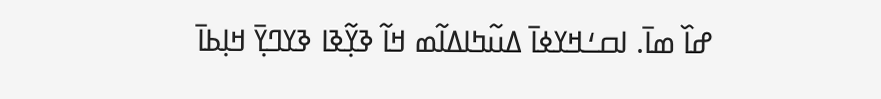ߝߊ߰ ߘߊ߫. ߊߛߑߞߌߦߊ߫ ߡߎ߬ߤߊߡߊ߬ߘ ߞߊ߬ ߢߌ߲߬ߢߊ ߢߌߣߌ߲߫ ߞߊ߲ߕߊ߫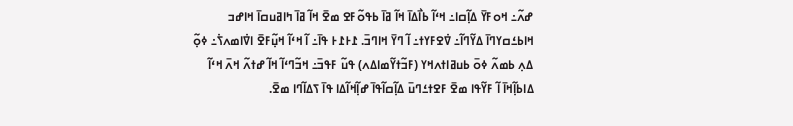ߝߍ߬߸ ߞߋߓߌ߫ ߡߊ߲߬ߛߊ߸ ߞߵߊ߬ ߕߊ߯ߡߊ߫ ߞߊ߬ ߥߊ߫ ߕߟߋ߬ߓߐ ߘߐ߫ ߞߊ߬ ߥߊ߫ ߤߊߥߎߛߊ߫ ߞߊߝߏ ߞߊߕߑߛߌߣߊ߫ ߡߌ߬ߣߊ߬߸ ߜ߭ߐߓߌߙ߸ ߊ߬ ߣߌ߫ ߞߊߣߏ߫. ߁߅߁߅ ߟߊ߫߸ ߊ߬ ߞߵߊ߬ ߞߎ߲߬ߓߐ߫ ߊߜ߭ߊߘߍߖ߭߸ ߦߋ߲߬ ߡߍ߲ ߕߘߍ߬ ߦߋ߫ ߕߎߥߊߙߍߞߌ (ߓߏ߬ߙߌ߬ߘߊߡߍ) ߟߎ߬ ߓߟߏ߫߸ ߞߏ߬ߣߵߊ߬ ߞߊ߬ ߝߙߍ߬ ߞߍ߫ ߞߵߊ߬ ߡߊߕߊ߲߬ߞߊ߫ ߊ߬ ߓߌ߬ߟߊ ߘߐ߫ ߓߐߙߑߣߎ߫ ߡߊ߲߬ߛߊ߬ߟߊ߫ ߝߊ߲߬ߞߊ߬ߡߊ ߟߊ߫ ߖߡߊ߬ߣߊ ߘߐ߫.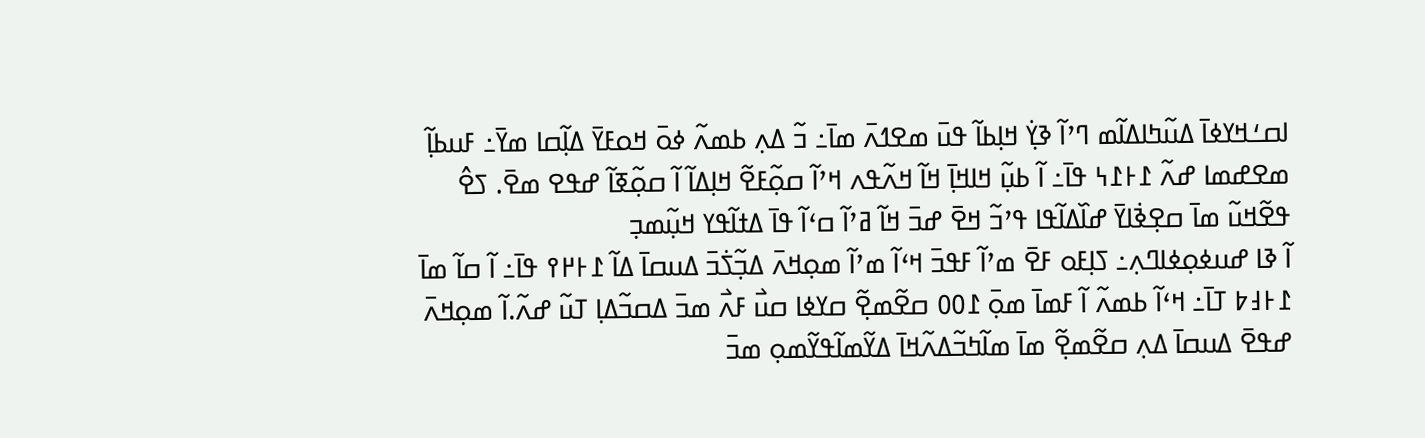ߊߛߑߞߌߦߊ߫ ߡߎ߬ߤߊߡߊ߬ߘ ߣߴߊ߬ ߢߌ߲߭ ߞߊ߲ߕߊ߬ ߟߎ߫ ߘߐߗߍ߫ ߘߊ߫߸ ߏ߬ ߡߍ߲ ߕߘߍ߬ ߦߋ߫ ߞߋߓߌ߫ ߡߊ߲߬ߛߊ ߘߌ߫߸ ߓߎߕߊ߲߬ ߘߐߝߘߊ ߝߍ߬ ߁߅߁߆ ߟߊ߫߸ ߊ߬ ߕߎ߲߬ ߞߊߞߊ߲߫ ߞߊ߬ ߞߍ߬ߟߍ ߞߴߊ߬ ߛߋ߲߬ߓߐ߬ ߞߊ߲ߡߊ߬ ߊ߬ ߛߋ߲߬ߧߊ߬ ߝߟߐ ߘߐ߫. ߖߐ߮ ߟߐ߬ߞߎ߬ ߘߊ߫ ߛߐ߲ߢ߭ߊߌ߫ ߝߊ߰ߡߊ߬ߟߊ ߟߴߏ߬ ߞߐ߫ ߝߏ߫ ߞߊ߬ ߥߴߊ߬ ߛߵߊ߬ ߟߊ߫ ߡߙߊ߬ߟߌ ߞߎ߲߬ߘߏ߲
ߊ߬ ߢߊ ߝߎߦߋ߲ߦߊߣߍ߲߸ ߖߊ߲ߓߋ ߓߐ߫ ߘߴߊ߬ ߓߟߏ߫ ߞߵߊ߬ ߘߴߊ߬ ߘߋ߲ߞߍ߫ ߡߏ߲߬ߖ߭ߏ߫ ߡߎߛߊ߫ ߡߊ߬ ߁߅߂߉ ߟߊ߫߸ ߊ߬ ߛߊ߬ ߘߊ߫ ߁߅߃߈ ߠߊ߫߸ ߞߵߊ߬ ߕߘߍ߬ ߊ߬ ߓߘߊ߫ ߘߋ߲߫ ߁߀߀ ߛߐ߬ߘߐ߲߬ ߛߌߦߊ ߛߎ߯ ߓߍ߯ ߘߏ߫ ߡߛߏ߬ߡߊ߲ ߠߎ߬ ߝߍ߬.ߊ߬ ߘߋ߲ߞߍ߫ ߝߟߐ߫ ߡߎߛߊ߫ ߡߍ߲ ߛߐ߬ߘߐ߲߬ ߘߊ߫ ߘߊ߬ߤߏ߬ߡߍ߬ߞߊ߫ ߡߌ߬ߘߊ߬ߟߌ߬ߘߋ߲ ߘߏ߫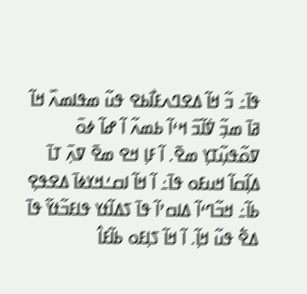ߟߊ߫߸ ߏ߬ ߞߊ߬ ߡߐߣߍߓߊ߯ߕߐ ߟߎ߬ ߘߟߊߘߍ߰ ߞߊ߬ ߥߊ߫ ߘߏ߲߬ ߜ߭ߊ߬ߏ߫ ߞߵߊ߬ ߕߘߍ߬ ߊ߬ ߝߊ߬ ߦߋ߫ ߜߋ߬ߟߎ߲߬ߠߌ߲ ߘߐ߫. ߊ߬ ߓߊ߲ ߞߐ ߘߐ߫ ߜߍ߲߫ ߠߊ߫ ߡߊ߲߬ߛߊ߬ ߞߎߓߋ ߟߊ߫߸ ߊ߬ ߞߊ߬ ߊߛߑߞߌߦߊ߫ ߡߐߟߐ߲ ߕߊ߬߸ ߞߏ߬ߣߵߊ߬ ߡߊߛߴߊ߬ ߟߊ߫ ߖߡߊ߬ߙߌ ߟߊߓߏ߬ߙߌ߬ ߟߊ߫ ߡߐ߱ ߟߎ߬ ߞߊ߲߬. ߊ߬ ߞߊ߬ ߖߊ߲ߓߋ ߕߊ߬ߓߊ߮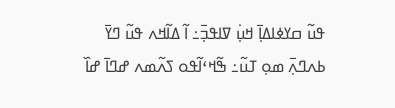ߟߎ߬ ߛߌߦߊߡߊ߲߫ ߞߎ߲߭ ߜߊߟߏ߲߫߸ ߊ߬ ߡߊ߬ߞߍ ߟߎ߬ ߣߌ߫ ߕߍߣߍ߲߫ ߘߋ߲ ߠߎ߬߸ ߒ߬ߞߵߊ߬ߟߋ ߖߍ߬ߘߍ ߝߣߊ߫ ߝߊ߰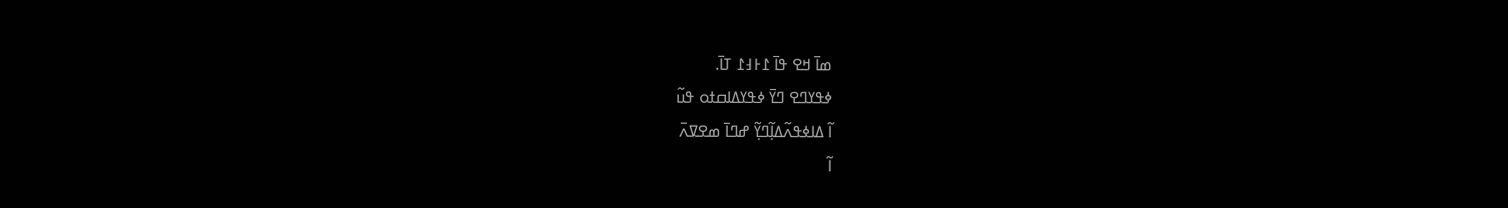ߘߊ߫ ߞߐ ߟߊ߫ ߁߅߃߁ ߠߊ߫.
ߦߟߌߣߐ ߣߌ߫ ߦߟߌߡߊߛߙߋ ߟߎ߬
ߊ߬ ߡߊߦߟߍ߬ߡߊ߲߬ߣߌ߲߬ ߝߣߊ߫ ߘߐߜߍ߫
ߊ߬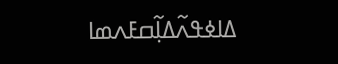ߡߊߦߟߍ߬ߡߊ߲߬ߛߓߍߘߊ